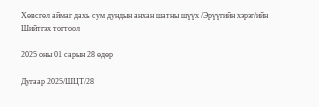Хөвсгөл аймаг дахь сум дундын анхан шатны шүүх /Эрүүгийн хэрэг/ийн Шийтгэх тогтоол

2025 оны 01 сарын 28 өдөр

Дугаар 2025/ШЦТ/28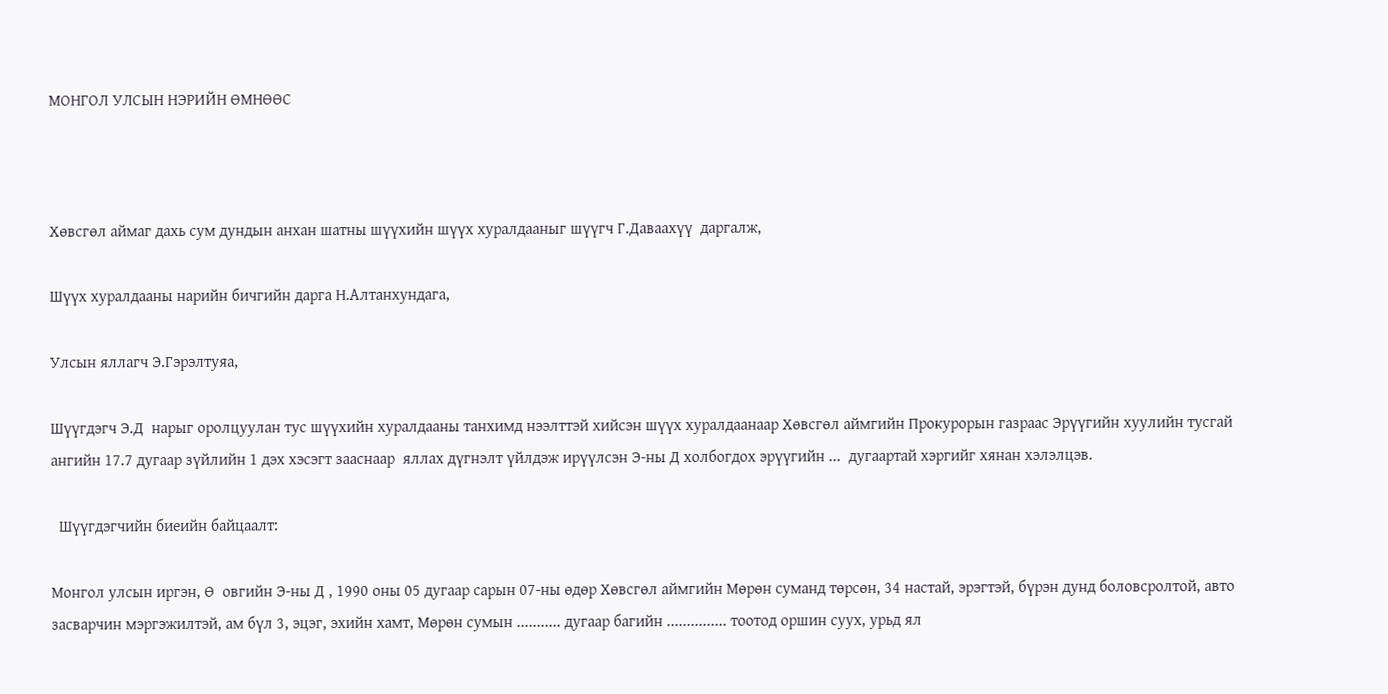МОНГОЛ УЛСЫН НЭРИЙН ӨМНӨӨС



Хөвсгөл аймаг дахь сум дундын анхан шатны шүүхийн шүүх хуралдааныг шүүгч Г.Даваахүү  даргалж,

Шүүх хуралдааны нарийн бичгийн дарга Н.Алтанхундага,

Улсын яллагч Э.Гэрэлтуяа,

Шүүгдэгч Э.Д  нарыг оролцуулан тус шүүхийн хуралдааны танхимд нээлттэй хийсэн шүүх хуралдаанаар Хөвсгөл аймгийн Прокурорын газраас Эрүүгийн хуулийн тусгай ангийн 17.7 дугаар зүйлийн 1 дэх хэсэгт зааснаар  яллах дүгнэлт үйлдэж ирүүлсэн Э-ны Д холбогдох эрүүгийн ...  дугаартай хэргийг хянан хэлэлцэв.

  Шүүгдэгчийн биеийн байцаалт:

Монгол улсын иргэн, Ө  овгийн Э-ны Д , 1990 оны 05 дугаар сарын 07-ны өдөр Хөвсгөл аймгийн Мөрөн суманд төрсөн, 34 настай, эрэгтэй, бүрэн дунд боловсролтой, авто засварчин мэргэжилтэй, ам бүл 3, эцэг, эхийн хамт, Мөрөн сумын ........... дугаар багийн ............... тоотод оршин суух, урьд ял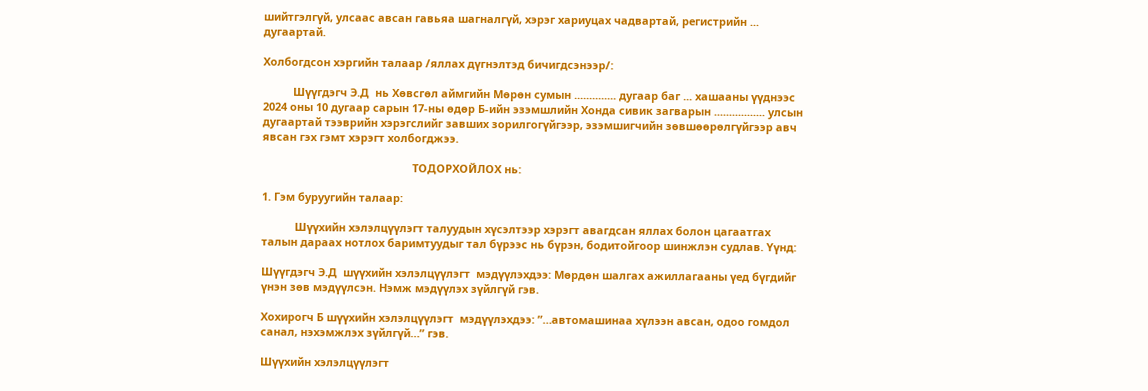шийтгэлгүй, улсаас авсан гавьяа шагналгүй, хэрэг хариуцах чадвартай, регистрийн ... дугаартай.

Холбогдсон хэргийн талаар /яллах дүгнэлтэд бичигдсэнээр/:

          Шүүгдэгч Э.Д  нь Хөвсгөл аймгийн Мөрөн сумын .............. дугаар баг ... хашааны үүднээс 2024 оны 10 дугаар сарын 17-ны өдөр Б-ийн эзэмшлийн Хонда сивик загварын ................. улсын дугаартай тээврийн хэрэгслийг завших зорилгогүйгээр, эзэмшигчийн зөвшөөрөлгүйгээр авч явсан гэх гэмт хэрэгт холбогджээ.

                                                  ТОДОРХОЙЛОХ нь:

1. Гэм буруугийн талаар:

           Шүүхийн хэлэлцүүлэгт талуудын хүсэлтээр хэрэгт авагдсан яллах болон цагаатгах талын дараах нотлох баримтуудыг тал бүрээс нь бүрэн, бодитойгоор шинжлэн судлав. Үүнд:

Шүүгдэгч Э.Д  шүүхийн хэлэлцүүлэгт  мэдүүлэхдээ: Мөрдөн шалгах ажиллагааны үед бүгдийг үнэн зөв мэдүүлсэн. Нэмж мэдүүлэх зүйлгүй гэв.

Хохирогч Б шүүхийн хэлэлцүүлэгт  мэдүүлэхдээ: ”…автомашинаа хүлээн авсан, одоо гомдол санал, нэхэмжлэх зүйлгүй…” гэв.

Шүүхийн хэлэлцүүлэгт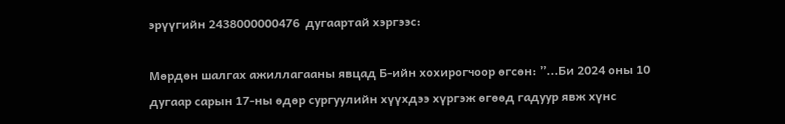эрүүгийн 2438000000476  дугаартай хэргээс:

Мөрдөн шалгах ажиллагааны явцад Б-ийн хохирогчоор өгсөн: ”...Би 2024 оны 10 дугаар сарын 17-ны өдөр сургуулийн хүүхдээ хүргэж өгөөд гадуур явж хүнс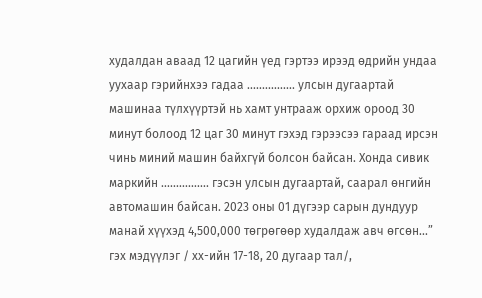худалдан аваад 12 цагийн үед гэртээ ирээд өдрийн ундаа уухаар гэрийнхээ гадаа ................ улсын дугаартай машинаа түлхүүртэй нь хамт унтрааж орхиж ороод 30 минут болоод 12 цаг 30 минут гэхэд гэрээсээ гараад ирсэн чинь миний машин байхгүй болсон байсан. Хонда сивик маркийн ................ гэсэн улсын дугаартай, саарал өнгийн автомашин байсан. 2023 оны 01 дүгээр сарын дундуур манай хүүхэд 4,500,000 төгрөгөөр худалдаж авч өгсөн...” гэх мэдүүлэг / хх-ийн 17-18, 20 дугаар тал/,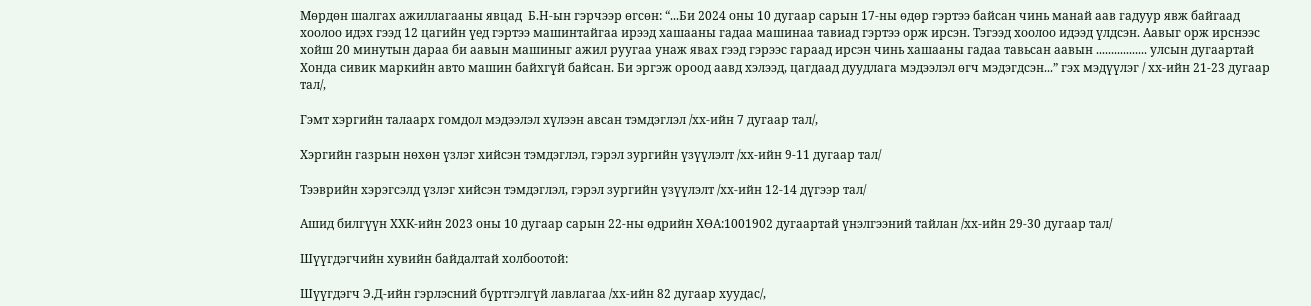Мөрдөн шалгах ажиллагааны явцад  Б.Н-ын гэрчээр өгсөн: “...Би 2024 оны 10 дугаар сарын 17-ны өдөр гэртээ байсан чинь манай аав гадуур явж байгаад хоолоо идэх гээд 12 цагийн үед гэртээ машинтайгаа ирээд хашааны гадаа машинаа тавиад гэртээ орж ирсэн. Тэгээд хоолоо идээд үлдсэн. Аавыг орж ирснээс хойш 20 минутын дараа би аавын машиныг ажил руугаа унаж явах гээд гэрээс гараад ирсэн чинь хашааны гадаа тавьсан аавын ................. улсын дугаартай Хонда сивик маркийн авто машин байхгүй байсан. Би эргэж ороод аавд хэлээд, цагдаад дуудлага мэдээлэл өгч мэдэгдсэн...” гэх мэдүүлэг / хх-ийн 21-23 дугаар тал/,

Гэмт хэргийн талаарх гомдол мэдээлэл хүлээн авсан тэмдэглэл /хх-ийн 7 дугаар тал/,

Хэргийн газрын нөхөн үзлэг хийсэн тэмдэглэл, гэрэл зургийн үзүүлэлт /хх-ийн 9-11 дугаар тал/

Тээврийн хэрэгсэлд үзлэг хийсэн тэмдэглэл, гэрэл зургийн үзүүлэлт /хх-ийн 12-14 дүгээр тал/

Ашид билгүүн ХХК-ийн 2023 оны 10 дугаар сарын 22-ны өдрийн ХӨА:1001902 дугаартай үнэлгээний тайлан /хх-ийн 29-30 дугаар тал/

Шүүгдэгчийн хувийн байдалтай холбоотой:

Шүүгдэгч Э.Д-ийн гэрлэсний бүртгэлгүй лавлагаа /хх-ийн 82 дугаар хуудас/,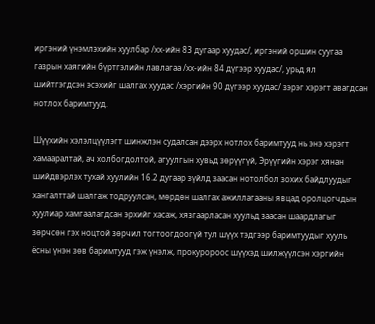иргэний үнэмлэхийн хуулбар /хх-ийн 83 дугаар хуудас/, иргэний оршин суугаа газрын хаягийн бүртгэлийн лавлагаа /хх-ийн 84 дүгээр хуудас/, урьд ял шийтгэгдсэн эсэхийг шалгах хуудас /хэргийн 90 дүгээр хуудас/ зэрэг хэрэгт авагдсан нотлох баримтууд.

Шүүхийн хэлэлцүүлэгт шинжлэн судалсан дээрх нотлох баримтууд нь энэ хэрэгт хамааралтай, ач холбогдолтой, агуулгын хувьд зөрүүгүй, Эрүүгийн хэрэг хянан шийдвэрлэх тухай хуулийн 16.2 дугаар зүйлд заасан нотолбол зохих байдлуудыг хангалттай шалгаж тодруулсан, мөрдөн шалгах ажиллагааны явцад оролцогчдын хуулиар хамгаалагдсан эрхийг хасаж, хязгаарласан хуульд заасан шаардлагыг зөрчсөн гэх ноцтой зөрчил тогтоогдоогүй тул шүүх тэдгээр баримтуудыг хууль ёсны үнэн зөв баримтууд гэж үнэлж, прокуророос шүүхэд шилжүүлсэн хэргийн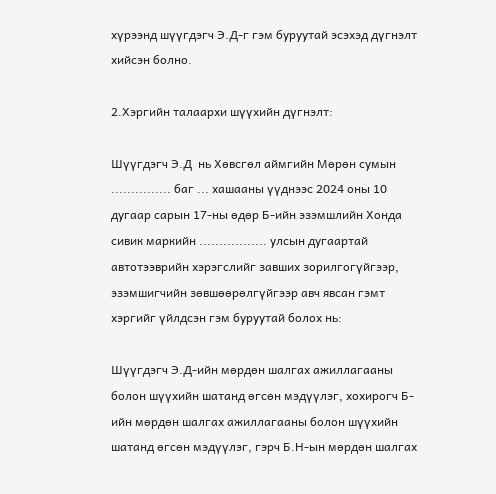хүрээнд шүүгдэгч Э.Д-г гэм буруутай эсэхэд дүгнэлт хийсэн болно.

2.Хэргийн талаархи шүүхийн дүгнэлт:

Шүүгдэгч Э.Д  нь Хөвсгөл аймгийн Мөрөн сумын ............... баг ... хашааны үүднээс 2024 оны 10 дугаар сарын 17-ны өдөр Б-ийн эзэмшлийн Хонда сивик маркийн ................. улсын дугаартай автотээврийн хэрэгслийг завших зорилгогүйгээр, эзэмшигчийн зөвшөөрөлгүйгээр авч явсан гэмт хэргийг үйлдсэн гэм буруутай болох нь:

Шүүгдэгч Э.Д-ийн мөрдөн шалгах ажиллагааны болон шүүхийн шатанд өгсөн мэдүүлэг, хохирогч Б-ийн мөрдөн шалгах ажиллагааны болон шүүхийн шатанд өгсөн мэдүүлэг, гэрч Б.Н-ын мөрдөн шалгах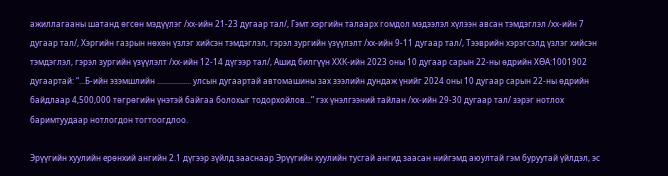ажиллагааны шатанд өгсөн мэдүүлэг /хх-ийн 21-23 дугаар тал/, Гэмт хэргийн талаарх гомдол мэдээлэл хүлээн авсан тэмдэглэл /хх-ийн 7 дугаар тал/, Хэргийн газрын нөхөн үзлэг хийсэн тэмдэглэл, гэрэл зургийн үзүүлэлт /хх-ийн 9-11 дугаар тал/, Тээврийн хэрэгсэлд үзлэг хийсэн тэмдэглэл, гэрэл зургийн үзүүлэлт /хх-ийн 12-14 дүгээр тал/, Ашид билгүүн ХХК-ийн 2023 оны 10 дугаар сарын 22-ны өдрийн ХӨА:1001902 дугаартай: “...Б-ийн эзэмшлийн ................. улсын дугаартай автомашины зах зээлийн дундаж үнийг 2024 оны 10 дугаар сарын 22-ны өдрийн байдлаар 4,500,000 төгрөгийн үнэтэй байгаа болохыг тодорхойлов...” гэх үнэлгээний тайлан /хх-ийн 29-30 дугаар тал/ зэрэг нотлох баримтуудаар нотлогдон тогтоогдлоо.

Эрүүгийн хуулийн ерөнхий ангийн 2.1 дүгээр зүйлд зааснаар Эрүүгийн хуулийн тусгай ангид заасан нийгэмд аюултай гэм буруутай үйлдэл, эс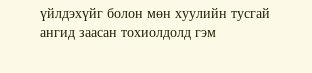үйлдэхүйг болон мөн хуулийн тусгай ангид заасан тохиолдолд гэм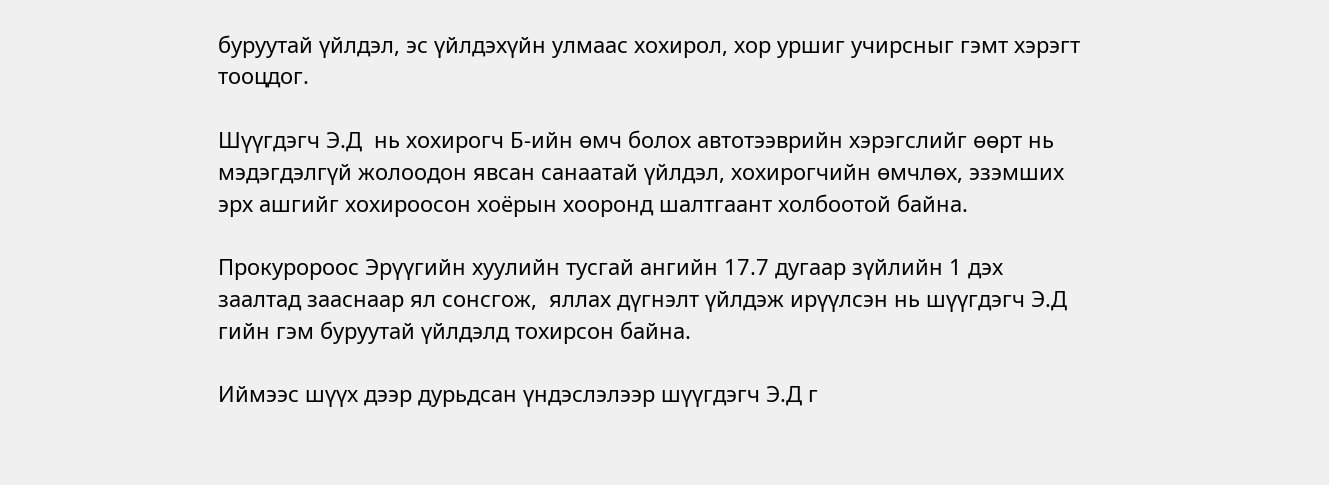буруутай үйлдэл, эс үйлдэхүйн улмаас хохирол, хор уршиг учирсныг гэмт хэрэгт тооцдог.

Шүүгдэгч Э.Д  нь хохирогч Б-ийн өмч болох автотээврийн хэрэгслийг өөрт нь мэдэгдэлгүй жолоодон явсан санаатай үйлдэл, хохирогчийн өмчлөх, эзэмших эрх ашгийг хохироосон хоёрын хооронд шалтгаант холбоотой байна.

Прокуророос Эрүүгийн хуулийн тусгай ангийн 17.7 дугаар зүйлийн 1 дэх заалтад зааснаар ял сонсгож,  яллах дүгнэлт үйлдэж ирүүлсэн нь шүүгдэгч Э.Д гийн гэм буруутай үйлдэлд тохирсон байна.

Иймээс шүүх дээр дурьдсан үндэслэлээр шүүгдэгч Э.Д г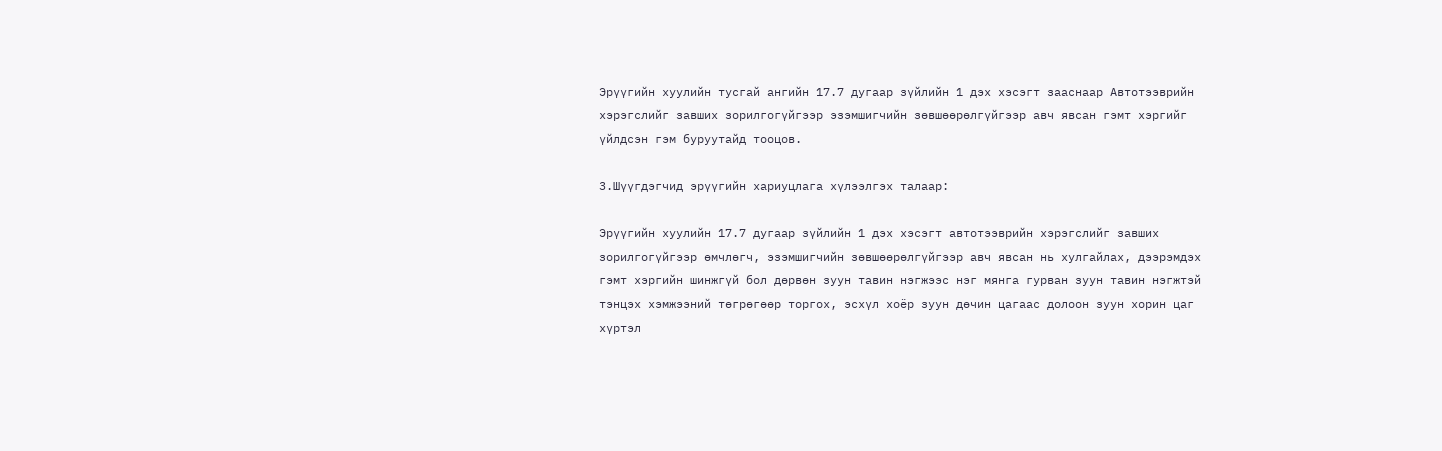Эрүүгийн хуулийн тусгай ангийн 17.7 дугаар зүйлийн 1 дэх хэсэгт зааснаар Автотээврийн хэрэгслийг завших зорилгогүйгээр эзэмшигчийн зөвшөөрөлгүйгээр авч явсан гэмт хэргийг үйлдсэн гэм буруутайд тооцов.

3.Шүүгдэгчид эрүүгийн хариуцлага хүлээлгэх талаар:

Эрүүгийн хуулийн 17.7 дугаар зүйлийн 1 дэх хэсэгт автотээврийн хэрэгслийг завших зорилгогүйгээр өмчлөгч, эзэмшигчийн зөвшөөрөлгүйгээр авч явсан нь хулгайлах, дээрэмдэх гэмт хэргийн шинжгүй бол дөрвөн зуун тавин нэгжээс нэг мянга гурван зуун тавин нэгжтэй тэнцэх хэмжээний төгрөгөөр торгох, эсхүл хоёр зуун дөчин цагаас долоон зуун хорин цаг хүртэл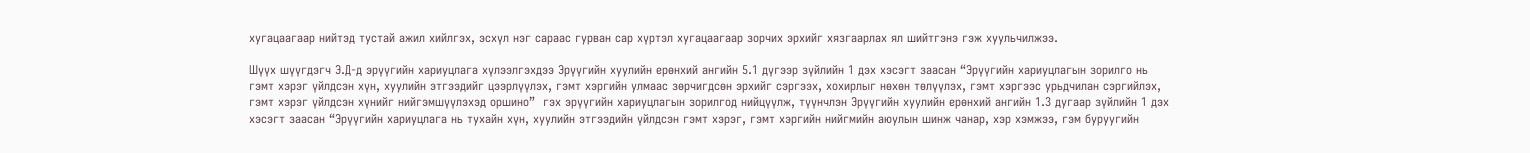хугацаагаар нийтэд тустай ажил хийлгэх, эсхүл нэг сараас гурван сар хүртэл хугацаагаар зорчих эрхийг хязгаарлах ял шийтгэнэ гэж хуульчилжээ.

Шүүх шүүгдэгч Э.Д-д эрүүгийн хариуцлага хүлээлгэхдээ Эрүүгийн хуулийн ерөнхий ангийн 5.1 дүгээр зүйлийн 1 дэх хэсэгт заасан “Эрүүгийн хариуцлагын зорилго нь гэмт хэрэг үйлдсэн хүн, хуулийн этгээдийг цээрлүүлэх, гэмт хэргийн улмаас зөрчигдсөн эрхийг сэргээх, хохирлыг нөхөн төлүүлэх, гэмт хэргээс урьдчилан сэргийлэх, гэмт хэрэг үйлдсэн хүнийг нийгэмшүүлэхэд оршино”  гэх эрүүгийн хариуцлагын зорилгод нийцүүлж, түүнчлэн Эрүүгийн хуулийн ерөнхий ангийн 1.3 дугаар зүйлийн 1 дэх хэсэгт заасан “Эрүүгийн хариуцлага нь тухайн хүн, хуулийн этгээдийн үйлдсэн гэмт хэрэг, гэмт хэргийн нийгмийн аюулын шинж чанар, хэр хэмжээ, гэм буруугийн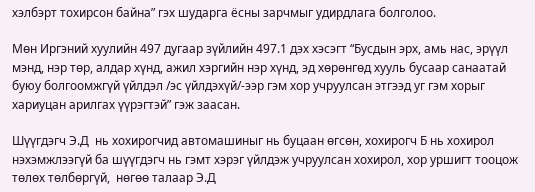хэлбэрт тохирсон байна” гэх шударга ёсны зарчмыг удирдлага болголоо.

Мөн Иргэний хуулийн 497 дугаар зүйлийн 497.1 дэх хэсэгт “Бусдын эрх, амь нас, эрүүл мэнд, нэр төр, алдар хүнд, ажил хэргийн нэр хүнд, эд хөрөнгөд хууль бусаар санаатай буюу болгоомжгүй үйлдэл /эс үйлдэхүй/-ээр гэм хор учруулсан этгээд уг гэм хорыг хариуцан арилгах үүрэгтэй” гэж заасан.

Шүүгдэгч Э.Д  нь хохирогчид автомашиныг нь буцаан өгсөн, хохирогч Б нь хохирол нэхэмжлээгүй ба шүүгдэгч нь гэмт хэрэг үйлдэж учруулсан хохирол, хор уршигт тооцож төлөх төлбөргүй,  нөгөө талаар Э.Д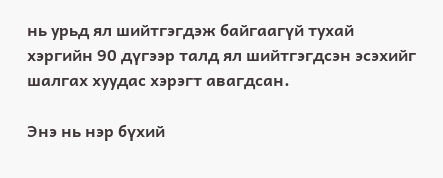нь урьд ял шийтгэгдэж байгаагүй тухай хэргийн 90 дүгээр талд ял шийтгэгдсэн эсэхийг шалгах хуудас хэрэгт авагдсан.

Энэ нь нэр бүхий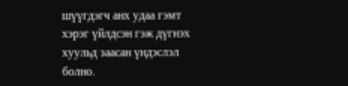шүүгдэгч анх удаа гэмт хэрэг үйлдсэн гэж дүгнэх хуульд заасан үндэслэл болно.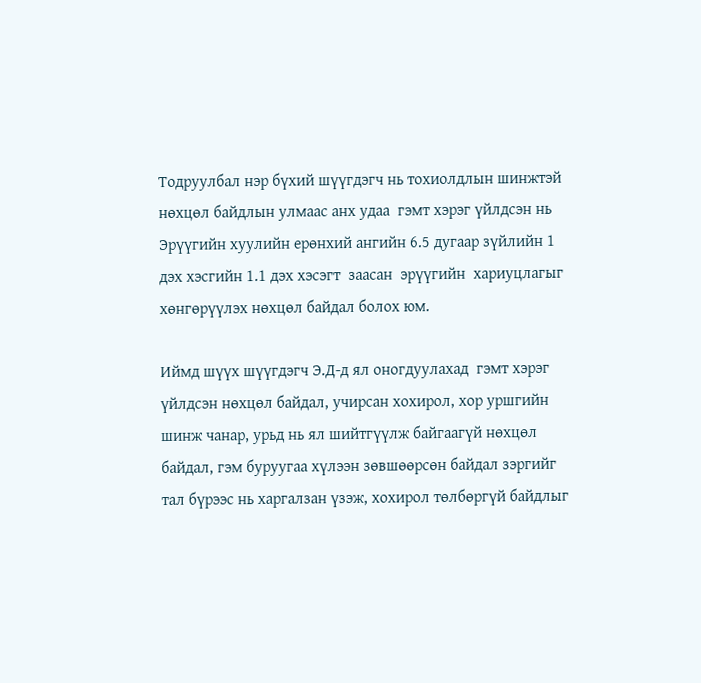Тодруулбал нэр бүхий шүүгдэгч нь тохиолдлын шинжтэй нөхцөл байдлын улмаас анх удаа  гэмт хэрэг үйлдсэн нь Эрүүгийн хуулийн ерөнхий ангийн 6.5 дугаар зүйлийн 1 дэх хэсгийн 1.1 дэх хэсэгт  заасан  эрүүгийн  хариуцлагыг хөнгөрүүлэх нөхцөл байдал болох юм.

Иймд шүүх шүүгдэгч Э.Д-д ял оногдуулахад  гэмт хэрэг үйлдсэн нөхцөл байдал, учирсан хохирол, хор уршгийн шинж чанар, урьд нь ял шийтгүүлж байгаагүй нөхцөл байдал, гэм буруугаа хүлээн зөвшөөрсөн байдал зэргийг тал бүрээс нь харгалзан үзэж, хохирол төлбөргүй байдлыг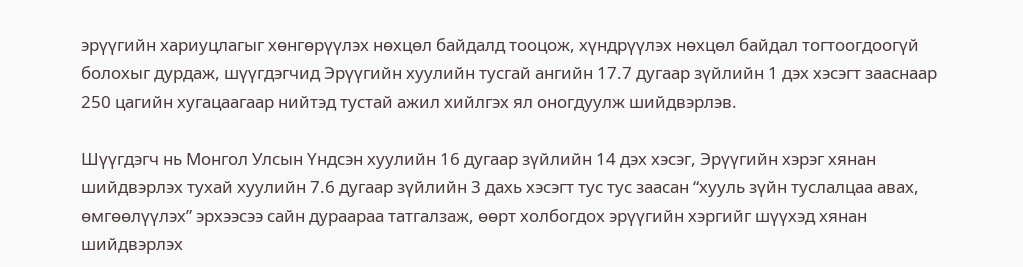эрүүгийн хариуцлагыг хөнгөрүүлэх нөхцөл байдалд тооцож, хүндрүүлэх нөхцөл байдал тогтоогдоогүй болохыг дурдаж, шүүгдэгчид Эрүүгийн хуулийн тусгай ангийн 17.7 дугаар зүйлийн 1 дэх хэсэгт зааснаар 250 цагийн хугацаагаар нийтэд тустай ажил хийлгэх ял оногдуулж шийдвэрлэв.

Шүүгдэгч нь Монгол Улсын Үндсэн хуулийн 16 дугаар зүйлийн 14 дэх хэсэг, Эрүүгийн хэрэг хянан шийдвэрлэх тухай хуулийн 7.6 дугаар зүйлийн 3 дахь хэсэгт тус тус заасан “хууль зүйн туслалцаа авах, өмгөөлүүлэх” эрхээсээ сайн дураараа татгалзаж, өөрт холбогдох эрүүгийн хэргийг шүүхэд хянан шийдвэрлэх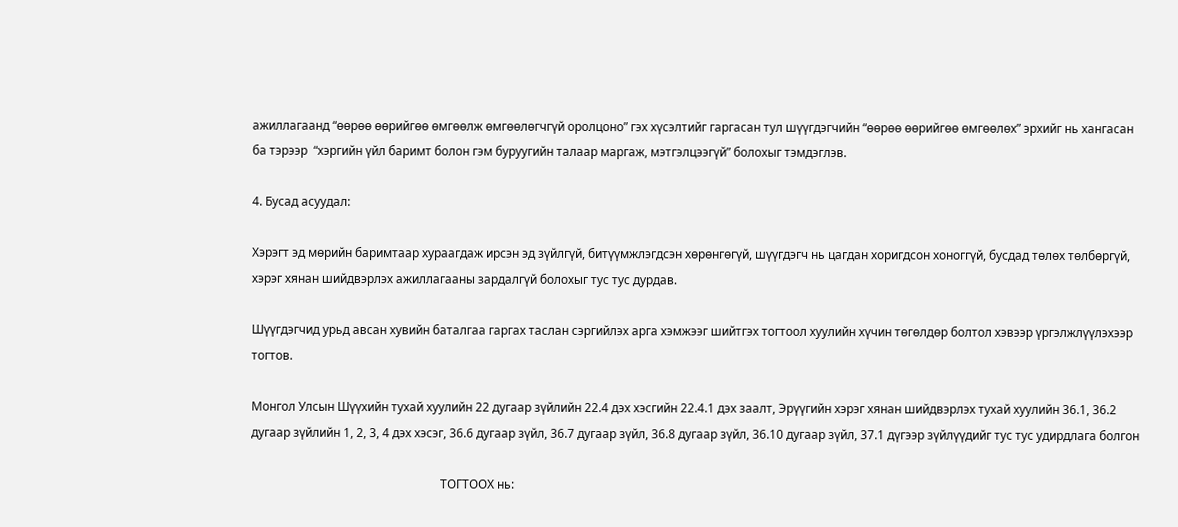ажиллагаанд “өөрөө өөрийгөө өмгөөлж өмгөөлөгчгүй оролцоно” гэх хүсэлтийг гаргасан тул шүүгдэгчийн “өөрөө өөрийгөө өмгөөлөх” эрхийг нь хангасан ба тэрээр  “хэргийн үйл баримт болон гэм буруугийн талаар маргаж, мэтгэлцээгүй” болохыг тэмдэглэв.

4. Бусад асуудал:

Хэрэгт эд мөрийн баримтаар хураагдаж ирсэн эд зүйлгүй, битүүмжлэгдсэн хөрөнгөгүй, шүүгдэгч нь цагдан хоригдсон хоноггүй, бусдад төлөх төлбөргүй, хэрэг хянан шийдвэрлэх ажиллагааны зардалгүй болохыг тус тус дурдав.

Шүүгдэгчид урьд авсан хувийн баталгаа гаргах таслан сэргийлэх арга хэмжээг шийтгэх тогтоол хуулийн хүчин төгөлдөр болтол хэвээр үргэлжлүүлэхээр тогтов.

Монгол Улсын Шүүхийн тухай хуулийн 22 дугаар зүйлийн 22.4 дэх хэсгийн 22.4.1 дэх заалт, Эрүүгийн хэрэг хянан шийдвэрлэх тухай хуулийн 36.1, 36.2 дугаар зүйлийн 1, 2, 3, 4 дэх хэсэг, 36.6 дугаар зүйл, 36.7 дугаар зүйл, 36.8 дугаар зүйл, 36.10 дугаар зүйл, 37.1 дүгээр зүйлүүдийг тус тус удирдлага болгон

                                                               ТОГТООХ нь: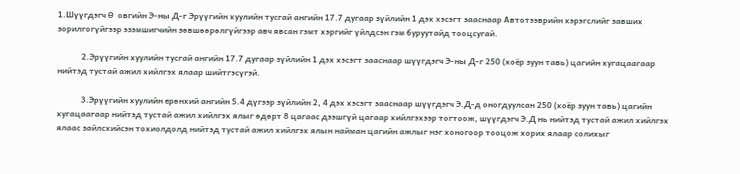1.Шүүгдэгч Ө  овгийн Э-ны Д-г Эрүүгийн хуулийн тусгай ангийн 17.7 дугаар зүйлийн 1 дэх хэсэгт зааснаар Автотээврийн хэрэгслийг завших зорилгогүйгээр эзэмшигчийн зөвшөөрөлгүйгээр авч явсан гэмт хэргийг үйлдсэн гэм буруутайд тооцсугай.

            2.Эрүүгийн хуулийн тусгай ангийн 17.7 дугаар зүйлийн 1 дэх хэсэгт зааснаар шүүгдэгч Э-ны Д-г 250 (хоёр зуун тавь) цагийн хугацаагаар нийтэд тустай ажил хийлгэх ялаар шийтгэсүгэй.

            3.Эрүүгийн хуулийн ерөнхий ангийн 5.4 дүгээр зүйлийн 2, 4 дэх хэсэгт зааснаар шүүгдэгч Э.Д-д оногдуулсан 250 (хоёр зуун тавь) цагийн хугацаагаар нийтэд тустай ажил хийлгэх ялыг өдөрт 8 цагаас дээшгүй цагаар хийлгэхээр тогтоож, шүүгдэгч Э.Д нь нийтэд тустай ажил хийлгэх ялаас зайлсхийсэн тохиолдолд нийтэд тустай ажил хийлгэх ялын найман цагийн ажлыг нэг хоногоор тооцож хорих ялаар солихыг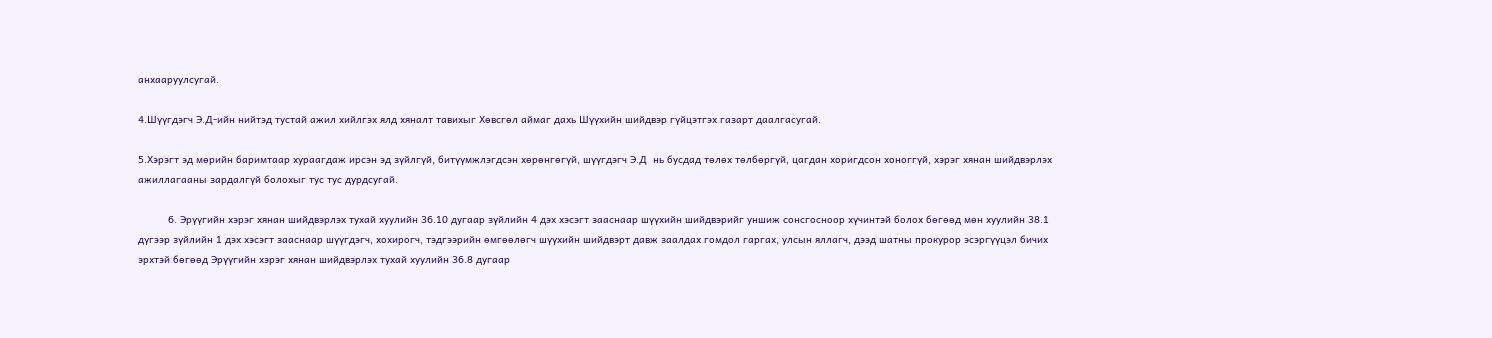анхааруулсугай.

4.Шүүгдэгч Э.Д-ийн нийтэд тустай ажил хийлгэх ялд хяналт тавихыг Хөвсгөл аймаг дахь Шүүхийн шийдвэр гүйцэтгэх газарт даалгасугай.

5.Хэрэгт эд мөрийн баримтаар хураагдаж ирсэн эд зүйлгүй, битүүмжлэгдсэн хөрөнгөгүй, шүүгдэгч Э.Д  нь бусдад төлөх төлбөргүй, цагдан хоригдсон хоноггүй, хэрэг хянан шийдвэрлэх ажиллагааны зардалгүй болохыг тус тус дурдсугай.

          6. Эрүүгийн хэрэг хянан шийдвэрлэх тухай хуулийн 36.10 дугаар зүйлийн 4 дэх хэсэгт зааснаар шүүхийн шийдвэрийг уншиж сонсгосноор хүчинтэй болох бөгөөд мөн хуулийн 38.1 дүгээр зүйлийн 1 дэх хэсэгт зааснаар шүүгдэгч, хохирогч, тэдгээрийн өмгөөлөгч шүүхийн шийдвэрт давж заалдах гомдол гаргах, улсын яллагч, дээд шатны прокурор эсэргүүцэл бичих эрхтэй бөгөөд Эрүүгийн хэрэг хянан шийдвэрлэх тухай хуулийн 36.8 дугаар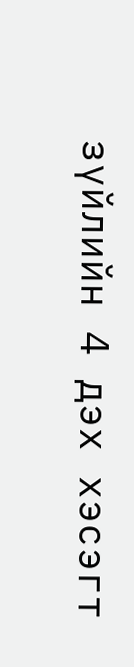зүйлийн 4 дэх хэсэгт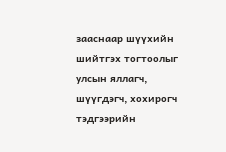зааснаар шүүхийн шийтгэх тогтоолыг улсын яллагч, шүүгдэгч, хохирогч тэдгээрийн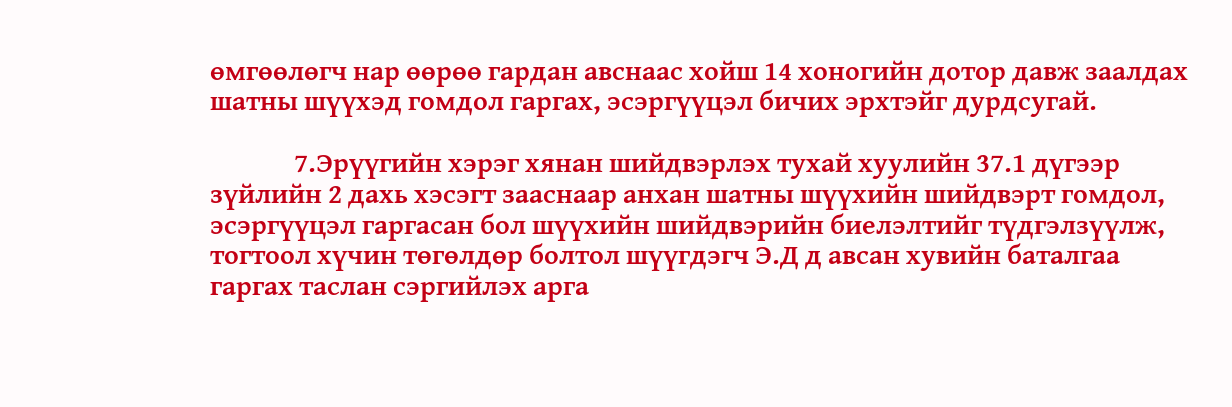өмгөөлөгч нар өөрөө гардан авснаас хойш 14 хоногийн дотор давж заалдах шатны шүүхэд гомдол гаргах, эсэргүүцэл бичих эрхтэйг дурдсугай.

              7.Эрүүгийн хэрэг хянан шийдвэрлэх тухай хуулийн 37.1 дүгээр зүйлийн 2 дахь хэсэгт зааснаар анхан шатны шүүхийн шийдвэрт гомдол, эсэргүүцэл гаргасан бол шүүхийн шийдвэрийн биелэлтийг түдгэлзүүлж, тогтоол хүчин төгөлдөр болтол шүүгдэгч Э.Д д авсан хувийн баталгаа гаргах таслан сэргийлэх арга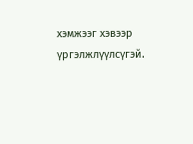хэмжээг хэвээр үргэлжлүүлсүгэй.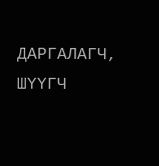ДАРГАЛАГЧ, ШҮҮГЧ